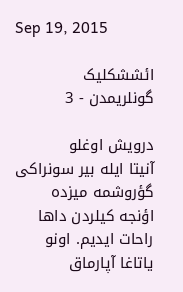Sep 19, 2015

ائششکلیک گونلریمدن - 3

درویش اوغلو
آنیتا ایله بیر سونراکی گؤروشمه میزده اؤنجه کیلردن داها راحات ایدیم. اونو یاتاغا آپارماق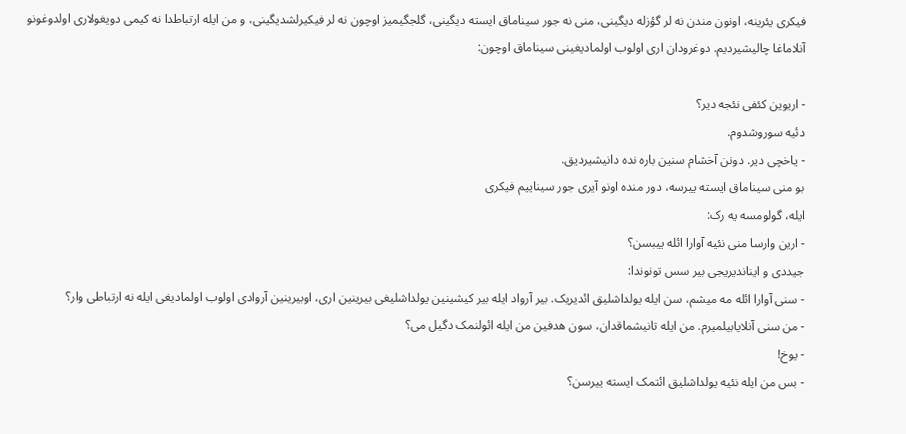فیکری یئرینه، اونون مندن نه لر گؤزله دیگینی، منی نه جور سیناماق ایسته دیگینی، گلجگیمیز اوچون نه لر فیکیرلشدیگینی، و من ایله ارتباطدا نه کیمی دویغولاری اولدوغونو آنلاماغا چالیشیردیم. دوغرودان اری اولوب اولمادیغینی سیناماق اوچون:

- اریوین کئفی نئجه دیر؟
دئیه سوروشدوم.
- یاخچی دیر. دونن آخشام سنین باره نده دانیشیردیق.
بو منی سیناماق ایسته ییرسه، دور منده اونو آیری جور سیناییم فیکری
ایله، گولومسه یه رک:
- ارین وارسا منی نئیه آوارا ائله ییبسن؟
جیددی و ایناندیریجی بیر سس تونوندا:
- سنی آوارا ائله مه میشم، سن ایله یولداشلیق ائدیریک. بیر آرواد ایله بیر کیشینین یولداشلیغی بیرینین اری، اوبیرینین آروادی اولوب اولمادیغی ایله نه ارتباطی وار؟
- من سنی آنلایابیلمیرم. من ایله تانیشماقدان، سون هدفین من ایله ائولنمک دگیل می؟
- یوخ!
- بس من ایله نئیه یولداشلیق ائتمک ایسته ییرسن؟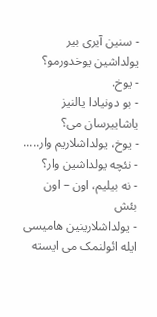- سنین آیری بیر یولداشین یوخدورمو؟
- یوخ.
- بو دونیادا یالنیز یاشاییرسان می؟
- یوخ، یولداشلاریم وار.....
- نئچه یولداشین وار؟
- نه بیلیم، اون – اون بئش
- یولداشلارینین هامیسی ایله ائولنمک می ایسته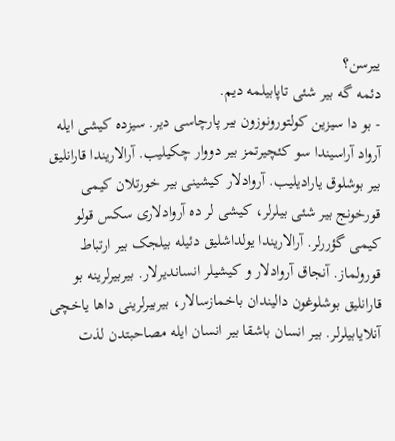ییرسن؟
دئمه گه بیر شئی تاپابیلمه دیم.
- بو دا سیزین کولتورونوزون بیر پارچاسی دیر. سیزده کیشی ایله آرواد آراسیندا سو کئچیرتمز بیر دووار چکیلیب. آرالاریندا قارانلیق بیر بوشلوق یارادیلیب. آروادلار کیشینی بیر خورتلان کیمی قورخونج بیر شئی بیلرلر، کیشی لر ده آروادلاری سکس قولو کیمی گؤررلر. آرالاریندا یولداشلیق دئیله بیلجک بیر ارتباط قورولماز. آنجاق آروادلار و کیشیلر انساندیرلار. بیربیرلرینه بو قارانلیق بوشلوغون دالیندان باخمازسالار، بیربیرلرینی داها یاخچی آنلایابیلرلر. بیر انسان باشقا بیر انسان ایله مصاحبتدن لذت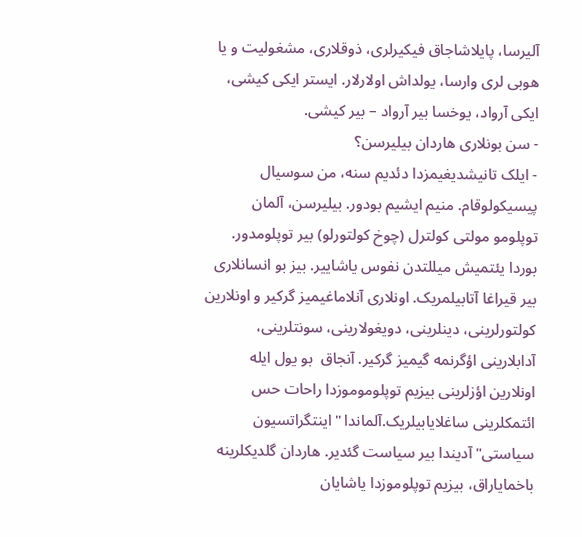آلیرسا، پایلاشاجاق فیکیرلری، ذوقلاری، مشغولیت و یا هوبی لری وارسا، یولداش اولارلار. ایستر ایکی کیشی، ایکی آرواد، یوخسا بیر آرواد – بیر کیشی.
- سن بونلاری هاردان بیلیرسن؟
- ایلک تانیشدیغیمزدا دئدیم سنه، من سوسیال پیسیکولوقام. منیم ایشیم بودور. بیلیرسن، آلمان توپلومو مولتی کولترل (چوخ کولتورلو) بیر توپلومدور. بوردا یئتمیش میللتدن نفوس یاشاییر. بیز بو انسانلاری بیر قیراغا آتابیلمریک. اونلاری آنلاماغیمیز گرکیر و اونلارین کولتورلرینی، دینلرینی، دویغولارینی، سونتلرینی، آدابلارینی اؤگرنمه گیمیز گرکیر. آنجاق  بو یول ایله  اونلارین اؤزلرینی بیزیم توپلوموموزدا راحات حس ائتمکلرینی ساغلایابیلریک.آلماندا "اینتگراتسیون سیاستی" آدیندا بیر سیاست گئدیر. هاردان گلدیکلرینه باخمایاراق، بیزیم توپلوموزدا یاشایان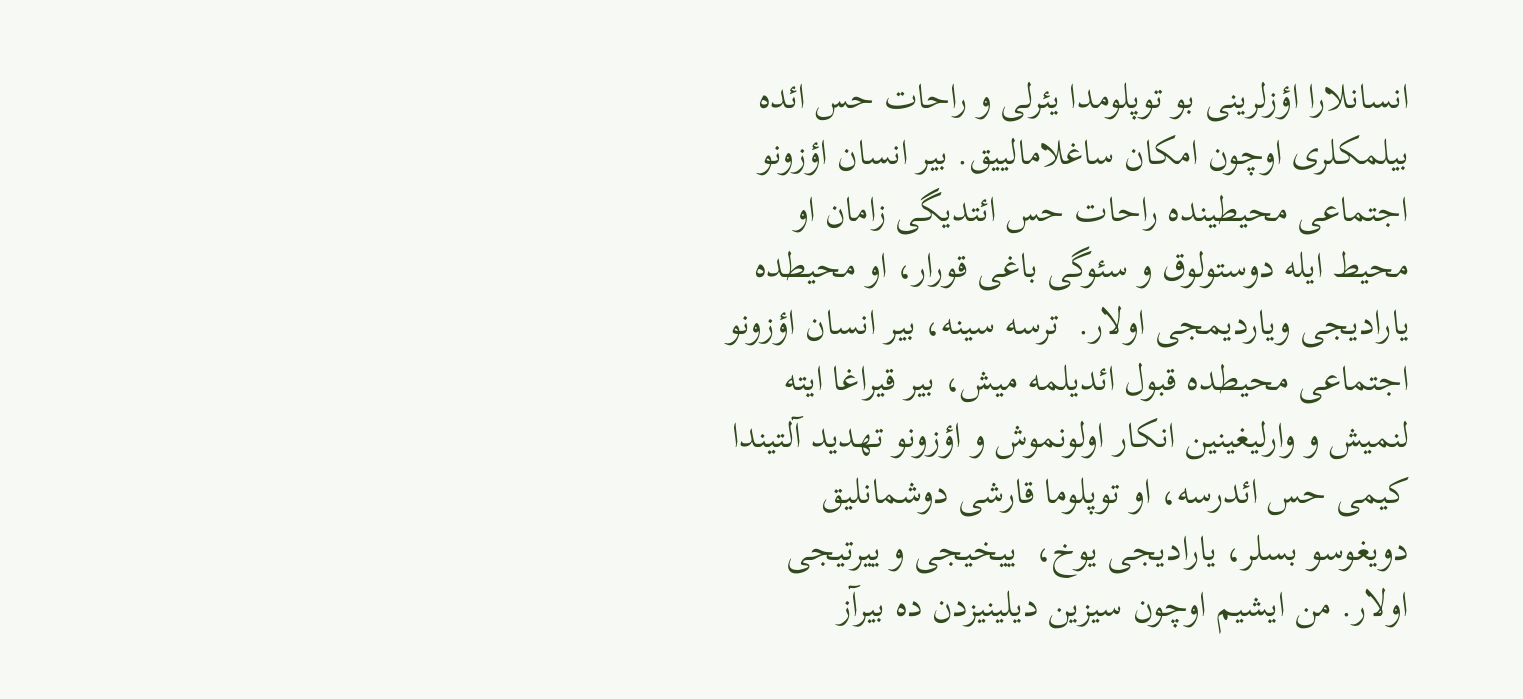انسانلارا اؤزلرینی بو توپلومدا یئرلی و راحات حس ائده بیلمکلری اوچون امکان ساغلامالییق. بیر انسان اؤزونو اجتماعی محیطینده راحات حس ائتدیگی زامان او محیط ایله دوستولوق و سئوگی باغی قورار، او محیطده یارادیجی ویاردیمجی اولار.  ترسه سینه، بیر انسان اؤزونو اجتماعی محیطده قبول ائدیلمه میش، بیر قیراغا ایته لنمیش و وارلیغینین انکار اولونموش و اؤزونو تهدید آلتیندا کیمی حس ائدرسه، او توپلوما قارشی دوشمانلیق دویغوسو بسلر، یارادیجی یوخ،  ییخیجی و ییرتیجی اولار. من ایشیم اوچون سیزین دیلینیزدن ده بیرآز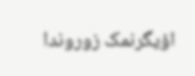اؤیگرنمک زوروندا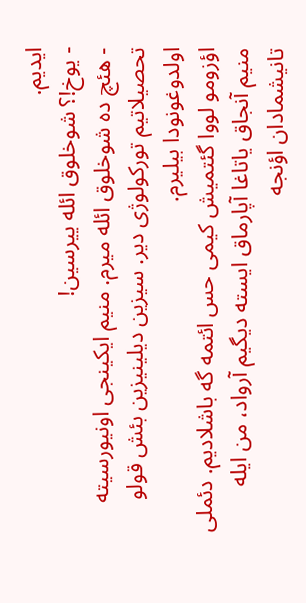ایدیم.
- یوخ!؟ شوخلوق ائله ییرسین!
- هئچ ده شوخلوق ائله میرم. منیم ایکینجی اونیورسیته تحصیلاتیم تورکولوژی دیر. سیزین دیلینیزین بئش قولو اولدوغونودا بیلیرم.
اؤزومو لووا گئتمیش کیمی حس ائتمه گه باشلادیم. دئملی منیم آنجاق یاتاغا آپارماق ایسته دیگیم آرواد، من ایله تانیشمادان اؤنجه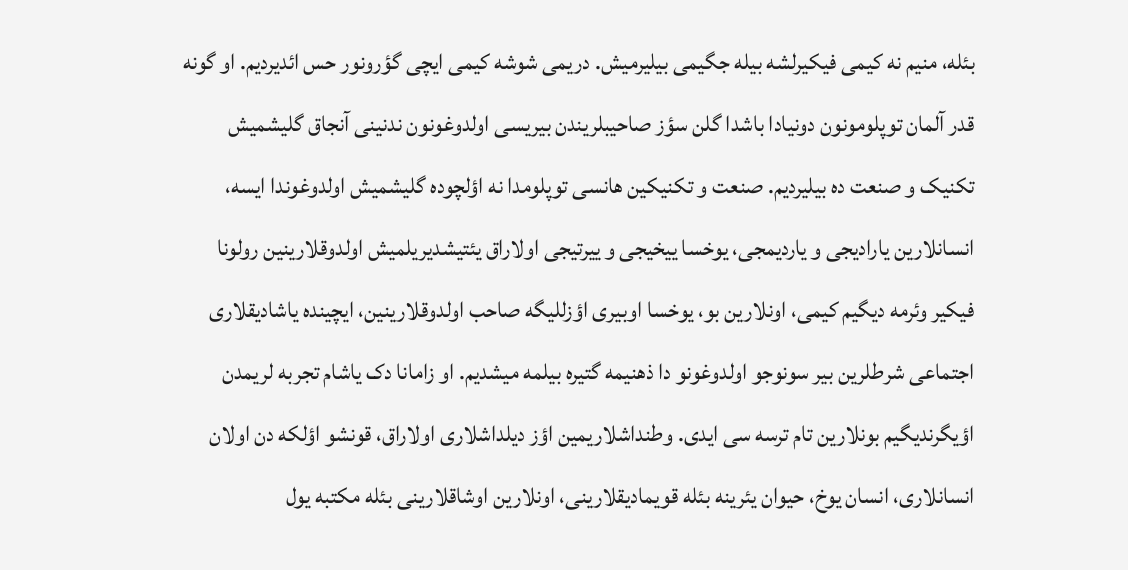بئله، منیم نه کیمی فیکیرلشه بیله جگیمی بیلیرمیش. دریمی شوشه کیمی ایچی گؤرونور حس ائدیردیم. او گونه قدر آلمان توپلومونون دونیادا باشدا گلن سؤز صاحیبلریندن بیریسی اولدوغونون ندنینی آنجاق گلیشمیش تکنیک و صنعت ده بیلیردیم. صنعت و تکنیکین هانسی توپلومدا نه اؤلچوده گلیشمیش اولدوغوندا ایسه، انسانلارین یارادیجی و یاردیمجی، یوخسا ییخیجی و ییرتیجی اولاراق یئتیشدیریلمیش اولدوقلارینین رولونا فیکیر وئرمه دیگیم کیمی، اونلارین بو، یوخسا اوبیری اؤزللیگه صاحب اولدوقلارینین، ایچینده یاشادیقلاری اجتماعی شرطلرین بیر سونوجو اولدوغونو دا ذهنیمه گتیره بیلمه میشدیم. او زامانا دک یاشام تجربه لریمدن اؤیگرندیگیم بونلارین تام ترسه سی ایدی. وطنداشلاریمین اؤز دیلداشلاری اولاراق، قونشو اؤلکه دن اولان انسانلاری، انسان یوخ، حیوان یئرینه بئله قویمادیقلارینی، اونلارین اوشاقلارینی بئله مکتبه یول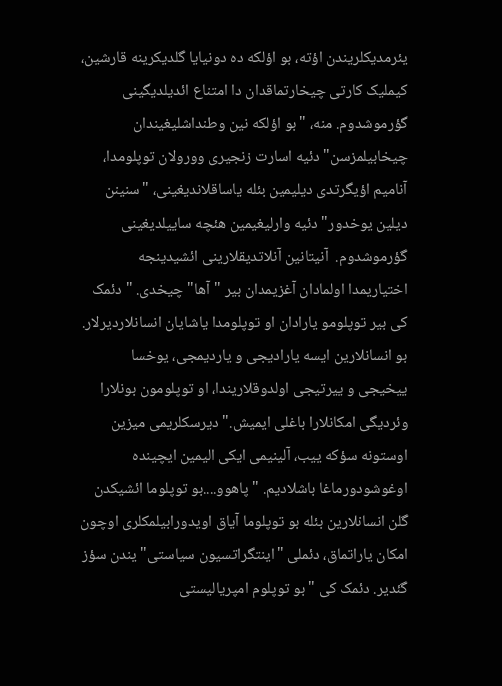یئرمدیکلریندن اؤته، بو اؤلکه ده دونیایا گلدیکرینه قارشین، کیملیک کارتی چیخارتماقدان دا امتناع ائدیلدیگینی گؤرموشدوم. منه، "بو اؤلکه نین وطنداشلیغیندان چیخابیلمزسن" دئیه اسارت زنجیری وورولان توپلومدا، آنامیم اؤیگرتدی دیلیمین بئله یاساقلاندیغینی، "سنینن دیلین یوخدور" دئیه وارلیغیمین هئچه ساییلدیغینی گؤرموشدوم.  آنیتانین آنلاتدیقلارینی ائشیدینجه اختیاریمدا اولمادان آغزیمدان بیر "آها" چیخدی. " دئمک کی بیر توپلومو یارادان او توپلومدا یاشایان انسانلاردیرلار. بو انسانلارین ایسه یارادیجی و یاردیمجی، یوخسا ییخیجی و ییرتیجی اولدوقلاریندا، او توپلومون بونلارا وئردیگی امکانلارا باغلی ایمیش." دیرسکلریمی میزین اوستونه سؤکه ییب، آلینیمی ایکی الیمین ایچینده اوغوشودورماغا باشلادیم. " پاهوو....بو توپلوما ائشیکدن گلن انسانلارین بئله بو توپلوما آیاق اویدورابیلمکلری اوچون امکان یاراتماق، دئملی "اینتگراتسیون سیاستی" یندن سؤز گئدیر. دئمک کی "بو توپلوم امپریالیستی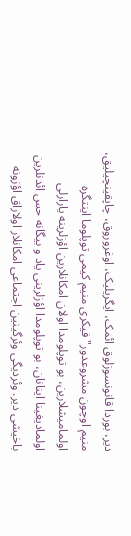دیر، بوردا قانونسوزلوق ائمک، ایگریلیک، اوغروروق، چاپقینچیلیق، منیم اوچون مشروعدور" فیکری منیم کیمی توپلوما اینتگره اولمامیشلارین، بو توپلومدا اولان امکانلارین اؤزلرینه یارارلی اولمادیغینا اینانان، بو توپلومدا اؤزلرینی یاد و بیگانه حس ائدنلرین باخیشی دیر. وئردیگی وئرگینین اجتماعی امکانلار اولاراق اؤزونه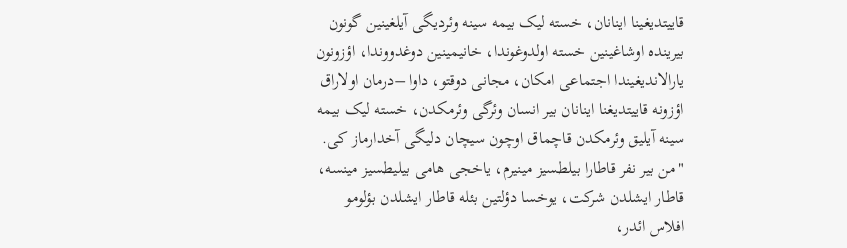قاییتدیغینا اینانان، خسته لیک بیمه سینه وئردیگی آیلغینین گونون بیرینده اوشاغینین خسته اولدوغوندا، خانیمینین دوغدووندا، اؤزونون یارالاندیغیندا اجتماعی امکان، مجانی دوقتو، داوا –درمان اولاراق اؤزونه قاییتدیغنا اینانان بیر انسان وئرگی وئرمکدن، خسته لیک بیمه سینه آیلیق وئرمکدن قاچماق اوچون سیچان دلیگی آخدارماز کی. "من بیر نفر قاطارا بیلطسیز مینیرم، یاخجی هامی بیلیطسیز مینسه، قاطار ایشلدن شرکت، یوخسا دؤلتین بئله قاطار ایشلدن بؤلومو افلاس ائدر،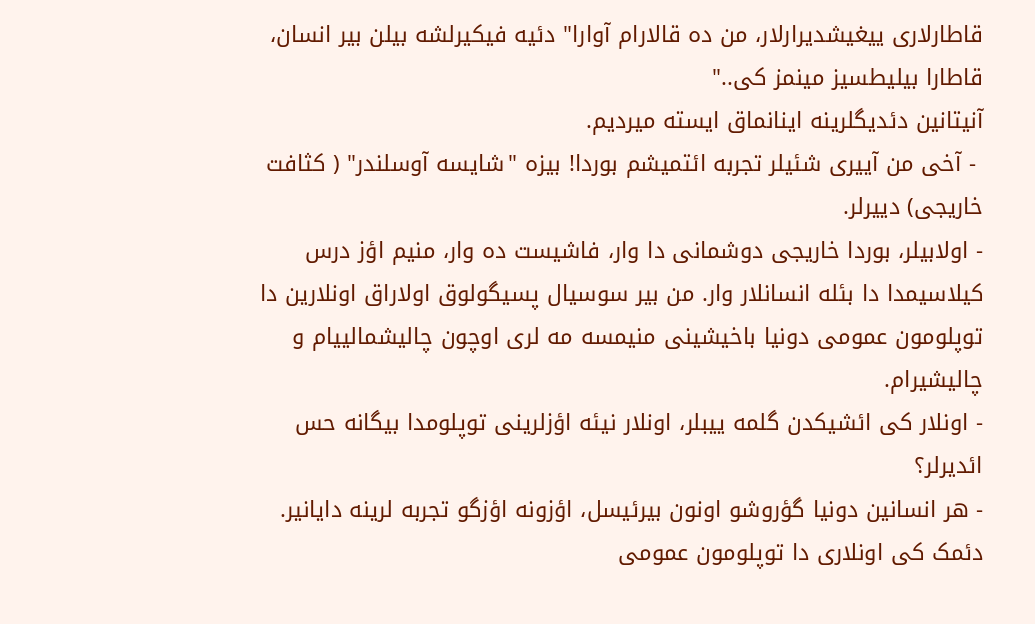قاطارلاری ییغیشدیرارلار، من ده قالارام آوارا" دئیه فیکیرلشه بیلن بیر انسان، قاطارا بیلیطسیز مینمز کی.."
آنیتانین دئدیگلرینه اینانماق ایسته میردیم.
 - آخی من آییری شئیلر تجربه ائتمیشم بوردا! بیزه "شایسه آوسلندر" ( کثافت خاریجی) دییرلر.
- اولابیلر، بوردا خاریجی دوشمانی دا وار، فاشیست ده وار، منیم اؤز درس کیلاسیمدا دا بئله انسانلار وار. من بیر سوسیال پسیگولوق اولاراق اونلارین دا توپلومون عمومی دونیا باخیشینی منیمسه مه لری اوچون چالیشمالییام و چالیشیرام.
- اونلار کی ائشیکدن گلمه ییبلر، اونلار نیئه اؤزلرینی توپلومدا بیگانه حس ائدیرلر؟
- هر انسانین دونیا گؤروشو اونون بیرئیسل، اؤزونه اؤزگو تجربه لرینه دایانیر. دئمک کی اونلاری دا توپلومون عمومی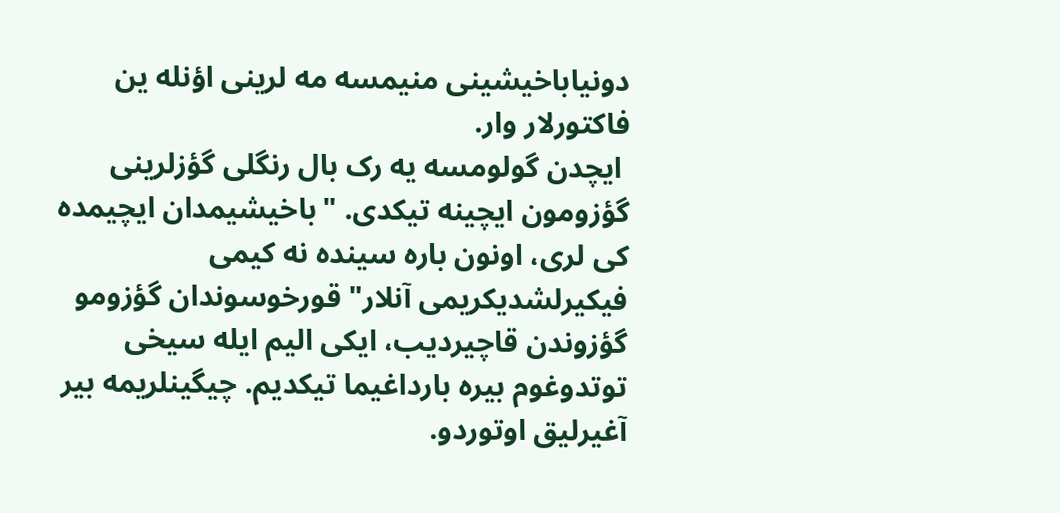دونیاباخیشینی منیمسه مه لرینی اؤنله ین فاکتورلار وار.
 ایچدن گولومسه یه رک بال رنگلی گؤزلرینی گؤزومون ایچینه تیکدی. "باخیشیمدان ایچیمده کی لری، اونون باره سینده نه کیمی فیکیرلشدیکریمی آنلار" قورخوسوندان گؤزومو گؤزوندن قاچیردیب، ایکی الیم ایله سیخی توتدوغوم بیره بارداغیما تیکدیم. چیگینلریمه بیر آغیرلیق اوتوردو.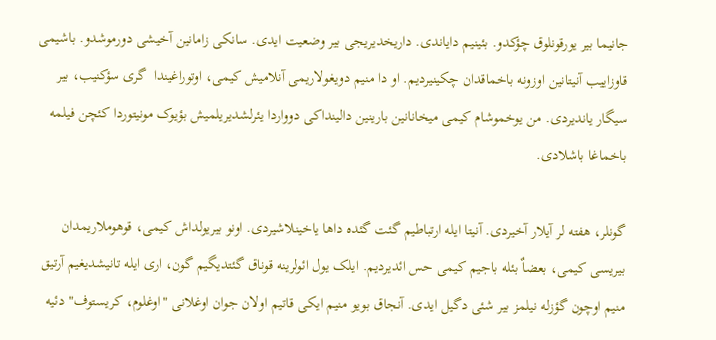جانیما بیر یورقونلوق چؤکدو. بئینیم دایاندی. داریخدیریجی بیر وضعیت ایدی. سانکی زامانین آخیشی دورموشدو. باشیمی قاوزاییب آنیتانین اوزونه باخماقدان چکینیردیم. او دا منیم دویغولاریمی آنلامیش کیمی، اوتوراغیندا  گری سؤکنیب، بیر سیگار یاندیردی. من یوخموشام کیمی میخانانین بارینین دالینداکی دوواردا یئرلشدیریلمیش بؤیوک مونیتوردا کئچن فیلمه باخماغا باشلادی.

گونلر، هفته لر آیلار آخیردی. آنیتا ایله ارتباطیم گئت گئده داها یاخینلاشیردی. اونو بیریولداش کیمی، قوهوملاریمدان بیریسی کیمی، بعضاٌ بئله باجیم کیمی حس ائدیردیم. ایلک یول ائولرینه قوناق گئتدیگیم گون، اری ایله تانیشدیغیم آرتیق منیم اوچون گؤزله نیلمز بیر شئی دگیل ایدی. آنجاق بویو منیم ایکی قاتیم اولان جوان اوغلانی "اوغلوم، کریستوف" دئیه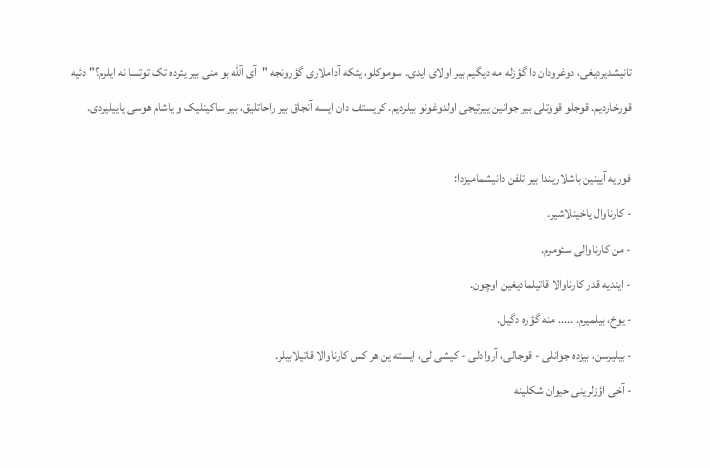تانیشدیردیغی، دوغرودان دا گؤزله مه دیگیم بیر اولای ایدی. سوموکلو، یئکه آداملاری گؤرونجه "آی آلله بو منی بیر یئرده تک توتسا نه ایلرم؟" دئیه قورخاردیم. قوجلو قووتلی بیر جوانین ییرتیجی اولدوغونو بیلردیم. کریستف دان ایسه آنجاق بیر راحاتلیق، بیر ساکینلیک و یاشام هوسی یاییلیردی.

فوریه آیینین باشلاریندا بیر تلفن دانیشمامیزدا:
- کارناوال یاخینلاشیر.
- من کارناوالی سئومرم.
- ایندیه قدر کارناوالا قاتیلمادیغین اوچون.
- یوخ، بیلمیرم. ..... منه گؤره دگیل.
- بیلیرسن، بیزده جوانلی - قوجالی، آروادلی - کیشی لی، ایسته ین هر کس کارناوالا قاتیلابیلر.
- آخی اؤزلرینی حیوان شکلینه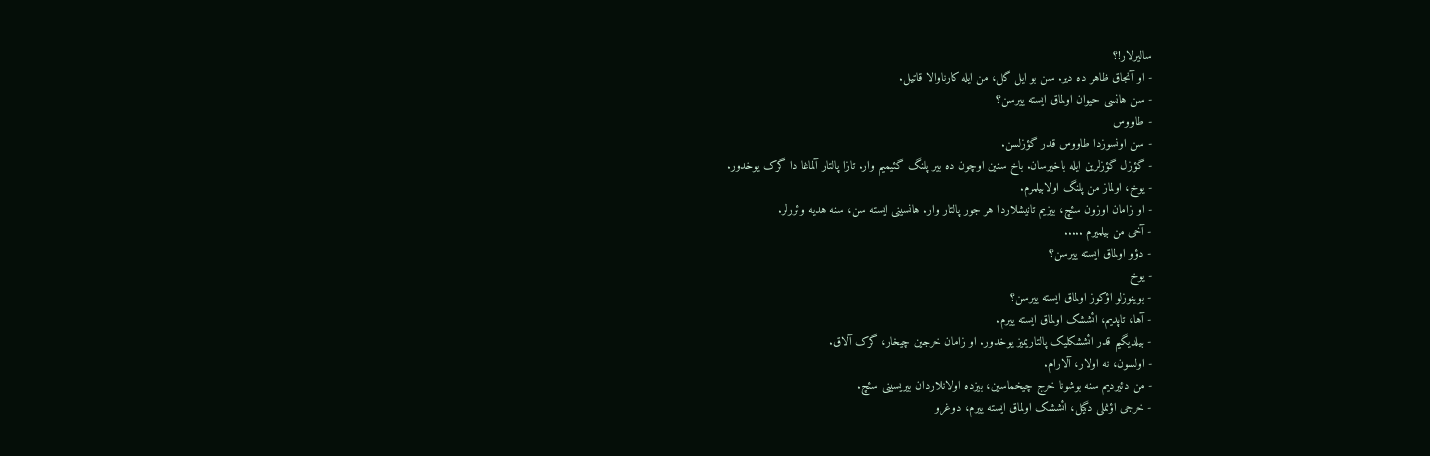سالیرلار!؟
- او آنجاق ظاهر ده دیر. سن بو ایل گل، من ایله کارناوالا قاتیل.
- سن هانسی حیوان اولماق ایسته ییرسن؟
- طاووس
- سن اونسوزدا طاووس قدر گؤزلسن.
- گؤزل گؤزلرین ایله باخیرسان. باخ سنین اوچون ده بیر پلنگ گئیمیم وار. تازا پالتار آلماغا دا گرک یوخدور.
- یوخ، اولماز من پلنگ اولابیلمرم.
- او زامان اوزون سئچ، بیزیم تانیشلاردا هر جور پالتار وار. هانسینی ایسته سن، سنه هدیه وئررلر.
- آخی من بیلمیرم .....
- دؤو اولماق ایسته ییرسن؟
- یوخ
- بوینوزلو اؤکوز اولماق ایسته ییرسن؟
- آها، تاپدیم، ائششک اولماق ایسته ییرم.
- بیلدیگیم قدر ائششکلیک پالتاریمیز یوخدور. او زامان خرجین چیخار، گرک آلاق.
- اولسون، نه اولار، آلارام.
- من دئیردیم سنه بوشونا خرج چیخماسین، بیزده اولانلاردان بیریسینی سئچ.
- خرجی اؤنملی دگیل، ائششک اولماق ایسته ییرم، دوغرو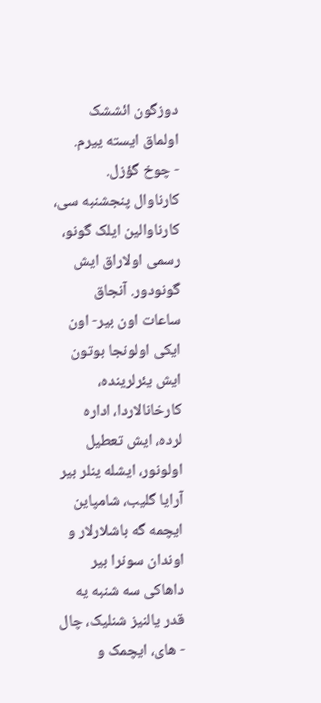دوزگون ائششک اولماق ایسته ییرم.
- چوخ گؤزل.
کارناوال پنجشنبه سی، کارناوالین ایلک گونو، رسمی اولاراق ایش گونودور. آنجاق ساعات اون بیر- اون ایکی اولونجا بوتون ایش یئرلرینده، کارخانالاردا، اداره لرده، ایش تعطیل اولونور، ایشله ینلر بیر آرایا گلیب، شامپاین ایچمه گه باشلارلار و اوندان سونرا بیر داهاکی سه شنبه یه قدر یالنیز شنلیک، چال - های، ایچمک و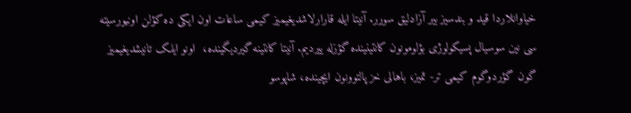خیاوانلاردا قید و بندسیز بیر آزادلیق سورر. آنیتا ایله قارارلاشدیغیمیز کیمی ساعات اون ایکی ده کؤلن اونیورسیته سی نین سوسیال پسیکولوژی بؤلومونون کانتینینده گؤزله ییردیم. آنیتا کانتینه گیردیگینده،  اونو ایلک تانیشدیغیمیز گون گؤردوگوم کیمی تر- تمیز، باهالی خز پالتوونون ایچینده، شاپوسو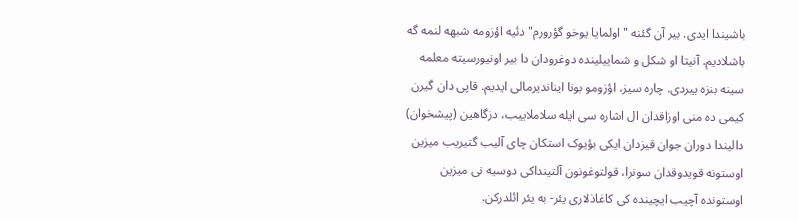باشیندا ایدی. بیر آن گئنه "اولمایا یوخو گؤرورم" دئیه اؤزومه شبهه لنمه گه باشلادیم. آنیتا او شکل و شماییلینده دوغرودان دا بیر اونیورسیته معلمه سینه بنزه ییردی. چاره سیز، اؤزومو بونا ایناندیرمالی ایدیم. قاپی دان گیرن کیمی ده منی اوزاقدان ال اشاره سی ایله سلاملاییب، دزگاهین (پیشخوان) دالیندا دوران جوان قیزدان ایکی بؤیوک استکان چای آلیب گتیریب میزین اوستونه قویدوقدان سونرا، قولتوغونون آلتینداکی دوسیه نی میزین اوستونده آچیب ایچینده کی کاغاذلاری یئر- به یئر ائلدرکن.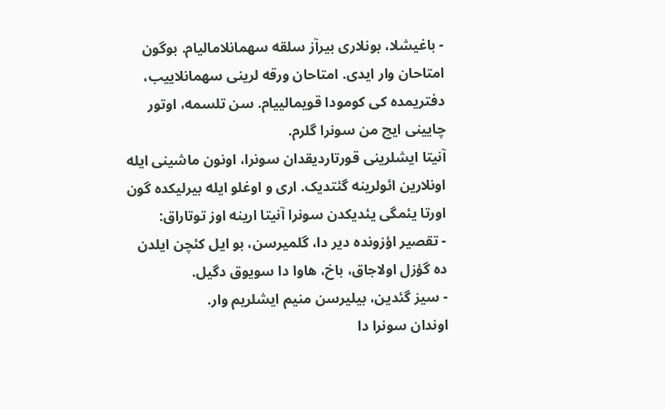- باغیشلا، بونلاری بیرآز سلقه سهمانلامالیام. بوگون امتاحان وار ایدی. امتاحان ورقه لرینی سهمانلاییب، دفتریمده کی کومودا قویمالییام. سن تلسمه، اوتور چایینی ایچ من سونرا گلرم.
آنیتا ایشلرینی قورتاردیقدان سونرا، اونون ماشینی ایله اونلارین ائولرینه گئتدیک. اری و اوغلو ایله بیرلیکده گون اورتا یئمگی یئدیکدن سونرا آنیتا ارینه اوز توتاراق:
- تقصیر اؤزونده دیر دا، گلمیرسن، بو ایل کئچن ایلدن ده گؤزل اولاجاق، باخ، هاوا دا سویوق دگیل.
- سیز گئدین، بیلیرسن منیم ایشلریم وار.
اوندان سونرا دا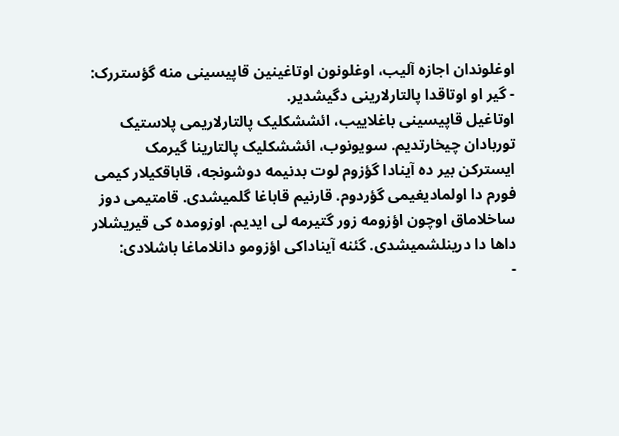اوغلوندان اجازه آلیب، اوغلونون اوتاغینین قاپیسینی منه گؤستررک:
- گیر او اوتاقدا پالتارلارینی دگیشدیر.
اوتاغیل قاپیسینی باغلاییب، ائششکلیک پالتارلاریمی پلاستیک توربادان چیخارتدیم. سویونوب، ائششکلیک پالتارینا گیرمک ایسترکن بیر ده آینادا گؤزوم لوت بدنیمه دوشونجه، قاباقکیلار کیمی فورم دا اولمادیغیمی گؤردوم. قارنیم قاباغا گلمیشدی. قامتیمی دوز ساخلاماق اوچون اؤزومه زور گتیرمه لی ایدیم. اوزومده کی قیریشلار داها دا درینلشمیشدی. گئنه آیناداکی اؤزومو دانلاماغا باشلادی:
-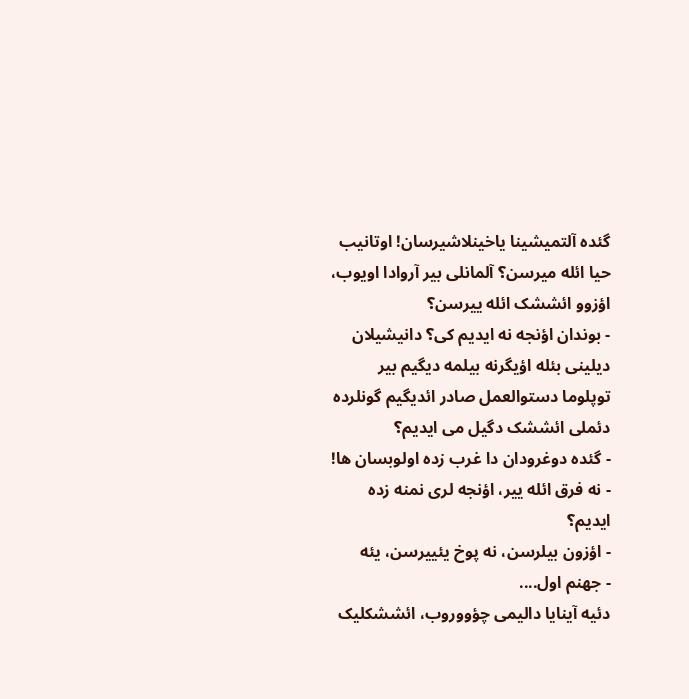گئده آلتمیشینا یاخینلاشیرسان! اوتانیب حیا ائله میرسن؟ آلمانلی بیر آروادا اویوب، اؤزوو ائششک ائله ییرسن؟
- بوندان اؤنجه نه ایدیم کی؟ دانیشیلان دیلینی بئله اؤیگرنه بیلمه دیگیم بیر توپلوما دستوالعمل صادر ائدیگیم گونلرده دئملی ائششک دگیل می ایدیم؟
- گئده دوغرودان دا غرب زده اولوبسان ها!
- نه فرق ائله ییر، اؤنجه لری نمنه زده ایدیم؟
- اؤزون بیلرسن، نه پوخ یئییرسن، یئه
- جهنم اول....
دئیه آینایا دالیمی چؤووروب، ائششکلیک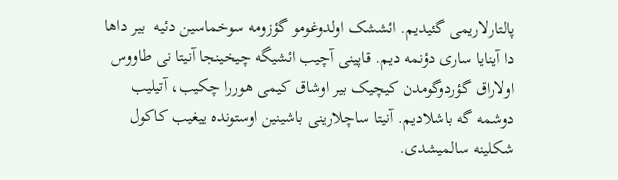پالتارلاریمی گئیدیم. ائششک اولدوغومو گؤزومه سوخماسین دئیه  بیر داها دا آینایا ساری دؤنمه دیم. قاپینی آچیب ائشیگه چیخینجا آنیتا نی طاووس اولاراق گؤردوگومدن کیچیک بیر اوشاق کیمی هوررا چکیب، آتیلیب دوشمه گه باشلادیم. آنیتا ساچلارینی باشینین اوستونده ییغیب کاکول شکلینه سالمیشدی.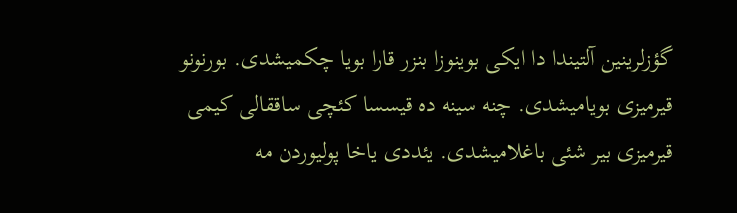گؤزلرینین آلتیندا دا ایکی بوینوزا بنزر قارا بویا چکمیشدی. بورنونو قیرمیزی بویامیشدی. چنه سینه ده قیسسا کئچی ساققالی کیمی قیرمیزی بیر شئی باغلامیشدی. یئددی یاخا پولیوردن مه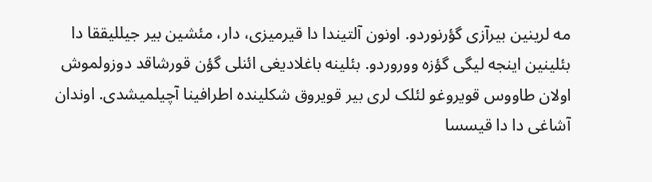مه لرینین بیرآزی گؤرنوردو. اونون آلتیندا دا قیرمیزی، دار، مئشین بیر جیللیققا دا بئلینین اینجه لیگی گؤزه ووروردو. بئلینه باغلادیغی ائنلی گؤن قورشاقد دوزولموش اولان طاووس قویروغو لئلک لری بیر قویروق شکلینده اطرافینا آچیلمیشدی. اوندان آشاغی دا دا قیسسا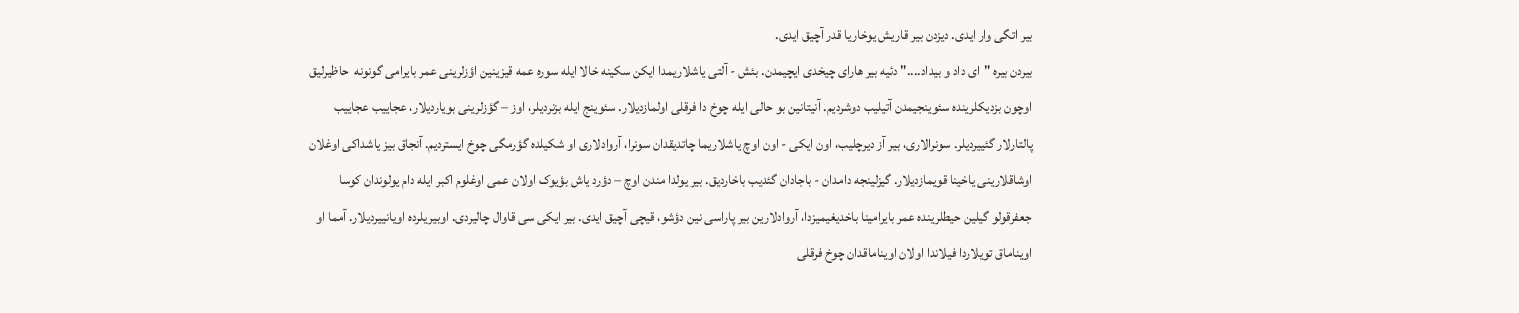بیر اتگی وار ایدی. دیزدن بیر قاریش یوخاریا قدر آچیق ایدی.
بیردن بیره "ای داد و بیداد...." دئیه بیر هارای چیخدی ایچیمدن. بئش - آلتی یاشلاریمدا ایکن سکینه خالا ایله سوره عمه قیزینین اؤزلرینی عمر بایرامی گونونه  حاظیرلیق اوچون بزدیکلرینده سئوینجیمدن آتیلیب دوشردیم. آنیتانین بو حالی ایله چوخ دا فرقلی اولمازدیلار. سئوینج ایله بزنردیلر، اوز – گؤزلرینی بویاردیلار، عجاییب عجاییب پالتارلار گئییردیلر. سونرالاری، بیر آز دیرچلیب، اون ایکی - اون اوچ یاشلاریما چاتدیقدان سونرا، آروادلاری او شکیلده گؤرمگی چوخ ایستردیم. آنجاق بیز یاشداکی اوغلان اوشاقلارینی یاخینا قویمازدیلار. گیزلینجه دامدان - باجادان گئدیب باخاردیق. بیر یولدا مندن اوچ – دؤرد یاش بؤیوک اولان عمی اوغلوم اکبر ایله دام یولوندان کوسا جعفرقولو گیلین حیطلرینده عمر بایرامینا باخدیغیمیزدا، آروادلارین بیر پاراسی نین دؤشو، قیچی آچیق ایدی. بیر ایکی سی قاوال چالیردی. اوبیریلرده اویانییردیلار. آمما او اویناماق تویلاردا فیلاندا اولان اویناماقدان چوخ فرقلی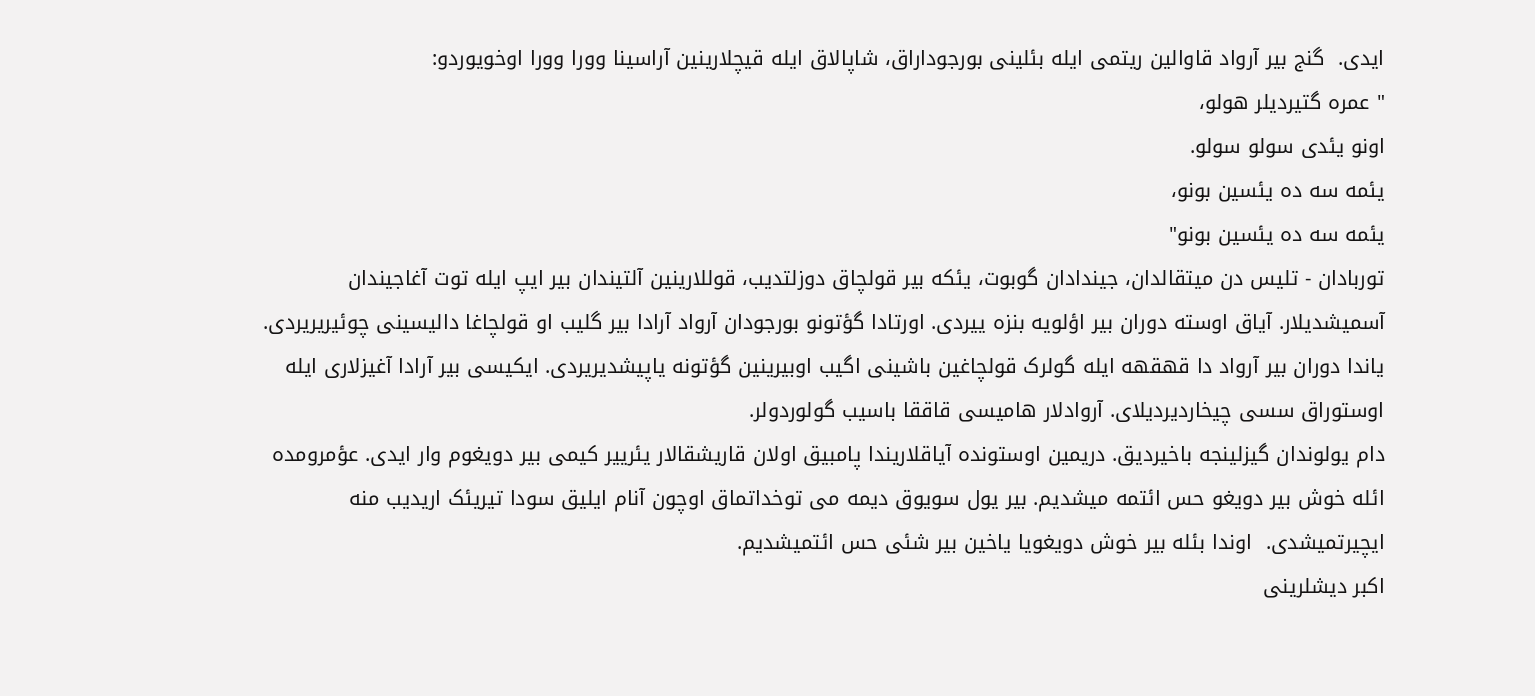ایدی.  گنج بیر آرواد قاوالین ریتمی ایله بئلینی بورجوداراق، شاپالاق ایله قیچلارینین آراسینا وورا وورا اوخویوردو:
" عمره گتیردیلر هولو،
اونو یئدی سولو سولو.
یئمه سه ده یئسین بونو،
یئمه سه ده یئسین بونو"
توربادان - تلیس دن میتقالدان، جیندادان گوبوت، یئکه بیر قولچاق دوزلتدیب، قوللارینین آلتیندان بیر ایپ ایله توت آغاجیندان آسمیشدیلار. آیاق اوسته دوران بیر اؤلویه بنزه ییردی. اورتادا گؤتونو بورجودان آرواد آرادا بیر گلیب او قولچاغا دالیسینی چوئیریریردی. یاندا دوران بیر آرواد دا قهقهه ایله گولرک قولچاغین باشینی اگیب اوبیرینین گؤتونه یاپیشدیریردی. ایکیسی بیر آرادا آغیزلاری ایله اوستوراق سسی چیخاردیردیلای. آروادلار هامیسی قاققا باسیب گولوردولر.
دام یولوندان گیزلینجه باخیردیق. دریمین اوستونده آیاقلاریندا پامبیق اولان قاریشقالار یئرییر کیمی بیر دویغوم وار ایدی. عؤمرومده ائله خوش بیر دویغو حس ائتمه میشدیم. بیر یول سویوق دیمه می توخداتماق اوچون آنام ایلیق سودا تیریئک اریدیب منه ایچیرتمیشدی.  اوندا بئله بیر خوش دویغویا یاخین بیر شئی حس ائتمیشدیم.
اکبر دیشلرینی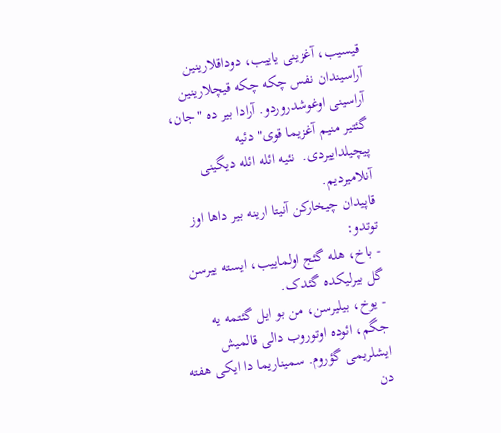قیسیب، آغزینی یاییب، دوداقلارینین آراسیندان نفس چکه چکه قیچلارینین آراسینی اوغوشدروردو. آرادا بیر ده "جان، گئتیر منیم آغزیما قوی" دئیه   پیچیلداییردی.  نئیه ائله ائله دیگینی آنلامیردیم.
قاپیدان چیخارکن آنیتا ارینه بیر داها اوز توتدو:
- باخ، هله گئج اولماییب، ایسته ییرسن گل بیرلیکده گئدک.
- یوخ، بیلیرسن، من بو ایل گئتمه یه جگم، ائوده اوتوروب دالی قالمیش ایشلریمی گؤروم. سمیناریما دا ایکی هفته دن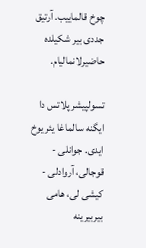چوخ قالماییب. آرتیق جددی بیر شکیلده حاضیرلانمالیام.

تسولپیشر پلاتس دا ایگنه سالماغا یئر یوخ ایدی. جوانلی - قوجالی، آروادلی - کیشی لی، هامی بیربیرینه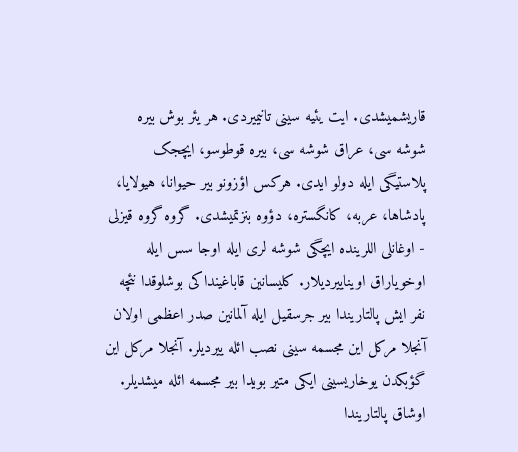قاریشمیشدی. ایت یئیه سینی تانیمیردی. هر یئر بوش بیره شوشه سی، عراق شوشه سی، بیره قوطوسو، ایچجک پلاستیگی ایله دولو ایدی. هرکس اؤزونو بیر حیوانا، هیولایا، پادشاها، عربه، کانگستره، دؤوه بنزتمیشدی. گروه گروه قیزلی - اوغانلی اللرینده ایچگی شوشه لری ایله اوجا سس ایله اوخویاراق اویناییردیلار. کلیسانین قاباغینداکی بوشلوقدا نئچه نفر ایش پالتاریندا بیر جرسقیل ایله آلمانین صدر اعظمی اولان  آنجلا مرکل این مجسمه سینی نصب ائله ییردیلر. آنجلا مرکل این گؤبکدن یوخاریسینی ایکی متیر بویدا بیر مجسمه ائله میشدیلر. اوشاق پالتاریندا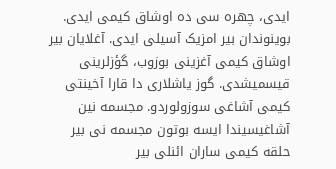ایدی، چهره سی ده اوشاق کیمی ایدی. بوینوندان بیر امزیک آسیلی ایدی. آغلایان بیر اوشاق کیمی آغزینی بوزوب، گؤزلرینی قیسمیشدی. گوز یاشلاری دا قارا آخینتی کیمی آشاغی سوزولوردو. مجسمه نین آشاغیسیندا ایسه بوتون مجسمه نی بیر حلقه کیمی ساران ائنلی بیر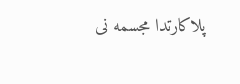پلاکارتدا مجسمه نی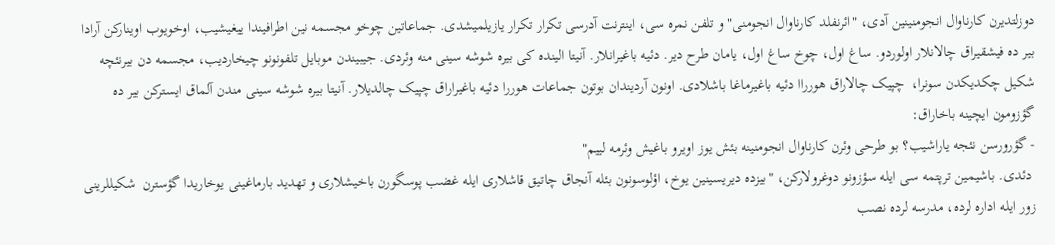دوزلتدیرن کارناوال انجومنینین آدی، "ائرنفلد کارناوال انجومنی" و تلفن نمره سی، اینترنت آدرسی تکرار تکرار یازیلمیشدی. جماعاتین چوخو مجسمه نین اطرافیندا ییغیشیب، اوخویوب اوینارکن آرادا بیر ده فیشقیراق چالانلار اولوردو. ساغ اول، چوخ ساغ اول، یامان طرح دیر. دئیه باغیرانلار. آنیتا الینده کی بیره شوشه سینی منه وئردی. جیبیندن موبایل تلفونونو چیخاردیب، مجسمه دن بیرنئچه شکیل چکدیکدن سونرا،  چپیک چالاراق هورراا دئیه باغیرماغا باشلادی. اونون آردیندان بوتون جماعات هوررا دئیه باغیراراق چپیک چالدیلار. آنیتا بیره شوشه سینی مندن آلماق ایسترکن بیر ده گؤزومون ایچینه باخاراق:
- گؤرورسن نئجه یاراشیب؟ بو طرحی وئرن کارناوال انجومنینه بئش یوز اویرو باغیش وئرمه لییم"
 دئدی. باشیمین ترپتمه سی ایله سؤزونو دوغرولارکن، "بیزده دیریسینین یوخ، اؤلوسونون بئله آنجاق چاتیق قاشلاری ایله غضب پوسگورن باخیشلاری و تهدید بارماغینی یوخاریدا گؤسترن  شکیللرینی زور ایله اداره لرده، مدرسه لرده نصب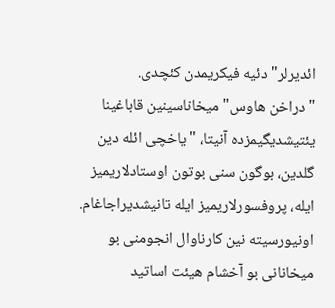ائدیرلر" دئیه فیکریمدن کئچدی.
"دراخن هاوس" میخاناسینین قاباغینا یئتیشدیگیمزده آنیتا، "یاخچی ائله دین گلدین، بوگون سنی بوتون اوستادلاریمیز ایله، پروفسورلاریمیز ایله تانیشدیراجاغام. اونیورسیته نین کارناوال انجومنی بو میخانانی بو آخشام هیئت اساتید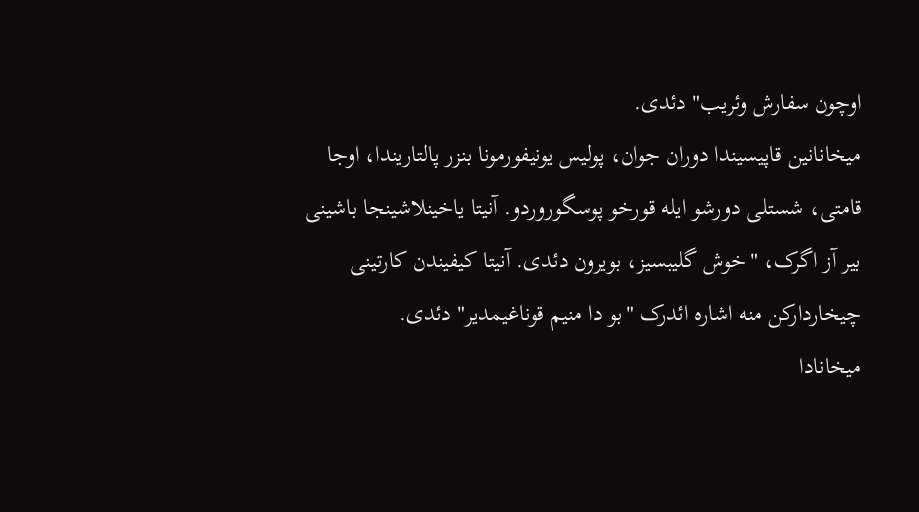اوچون سفارش وئریب" دئدی.
میخانانین قاپیسیندا دوران جوان، پولیس یونیفورمونا بنزر پالتاریندا، اوجا قامتی، شستلی دورشو ایله قورخو پوسگوروردو. آنیتا یاخینلاشینجا باشینی بیر آز اگرک، "خوش گلیبسیز، بویرون دئدی. آنیتا کیفیندن کارتینی چیخاردارکن منه اشاره ائدرک "بو دا منیم قوناغیمدیر" دئدی.
میخانادا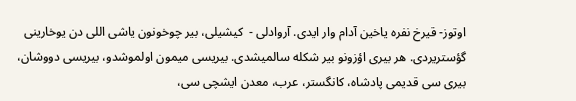اوتوز- قیرخ نفره یاخین آدام وار ایدی. آروادلی -  کیشیلی، بیر چوخونون یاشی اللی دن یوخارینی گؤستریردی. هر بیری اؤزونو بیر شکله سالمیشدی. بیریسی میمون اولموشدو، بیریسی دووشان، بیری سی قدیمی پادشاه، کانگستر، عرب، معدن ایشچی سی،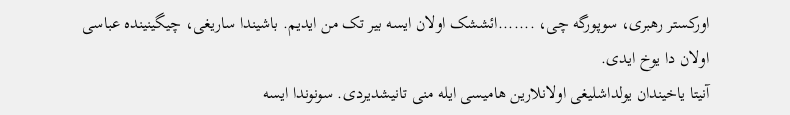اورکستر رهبری، سوپورگه چی، .......ائششک اولان ایسه بیر تک من ایدیم. باشیندا ساریغی، چیگینینده عباسی اولان دا یوخ ایدی.
آنیتا یاخیندان یولداشلیغی اولانلارین هامیسی ایله منی تانیشدیردی. سونوندا ایسه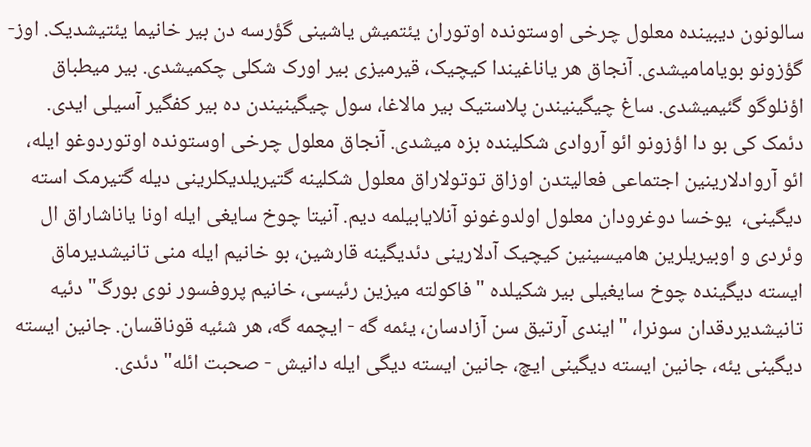سالونون دیبینده معلول چرخی اوستونده اوتوران یئتمیش یاشینی گؤرسه دن بیر خانیما یئتیشدیک. اوز- گؤزونو بویامامیشدی. آنجاق هر یاناغیندا کیچیک، قیرمیزی بیر اورک شکلی چکمیشدی. بیر میطباق اؤنلوگو گئیمیشدی. ساغ چیگینیندن پلاستیک بیر مالاغا، سول چیگینیندن ده بیر کفگیر آسیلی ایدی. دئمک کی بو دا اؤزونو ائو آروادی شکلینده بزه میشدی. آنجاق معلول چرخی اوستونده اوتوردوغو ایله، ائو آروادلارینین اجتماعی فعالیتدن اوزاق توتولاراق معلول شکلینه گتیریلدیکلرینی دیله گتیرمک استه دیگینی،  یوخسا دوغرودان معلول اولدوغونو آنلایابیلمه دیم. آنیتا چوخ سایغی ایله اونا یاناشاراق ال وئردی و اوبیریلرین هامیسینین کیچیک آدلارینی دئدیگینه قارشین، بو خانیم ایله منی تانیشدیرماق ایسته دیگینده چوخ سایغیلی بیر شکیلده "فاکولته میزین رئیسی، خانیم پروفسور نوی بورگ" دئیه تانیشدیردقدان سونرا، "ایندی آرتیق سن آزادسان، یئمه گه - ایچمه گه، هر شئیه قوناقسان. جانین ایسته دیگینی یئه، جانین ایسته دیگینی ایچ، جانین ایسته دیگی ایله دانیش - صحبت ائله" دئدی.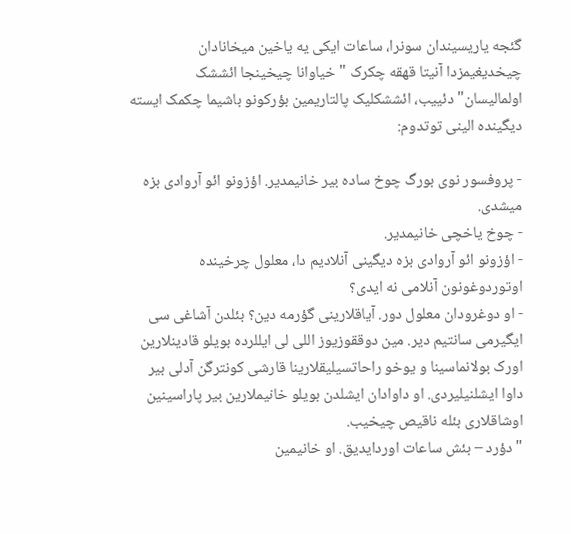گئجه یاریسیندان سونرا، ساعات ایکی یه یاخین میخانادان چیخدیغیمزدا آنیتا قهقه چکرک "خیاوانا چیخینجا ائششک اولمالیسان" دئییب، ائششکلیک پالتاریمین بؤرکونو باشیما چکمک ایسته دیگینده الینی توتدوم:

- پروفسور نوی بورگ چوخ ساده بیر خانیمدیر. اؤزونو ائو آروادی بزه میشدی.
- چوخ یاخچی خانیمدیر.
- اؤزونو ائو آروادی بزه دیگینی آنلادیم دا، معلول چرخینده اوتوردوغونون آنلامی نه ایدی؟
- او دوغرودان معلول دور. آیاقلارینی گؤرمه دین؟ بئلدن آشاغی سی ایگیرمی سانتیم دیر. مین دوققوزیوز اللی لی ایللرده بویلو قادینلارین اورک بولانماسینا و یوخو راحاتسیلیقلارینا قارشی کونترگن آدلی بیر داوا ایشلنیلیردی. او داوادان ایشلدن بویلو خانیملارین بیر پاراسینین اوشاقلاری بئله ناقیص چیخیب.
" دؤرد – بئش ساعات اوردایدیق. او خانیمین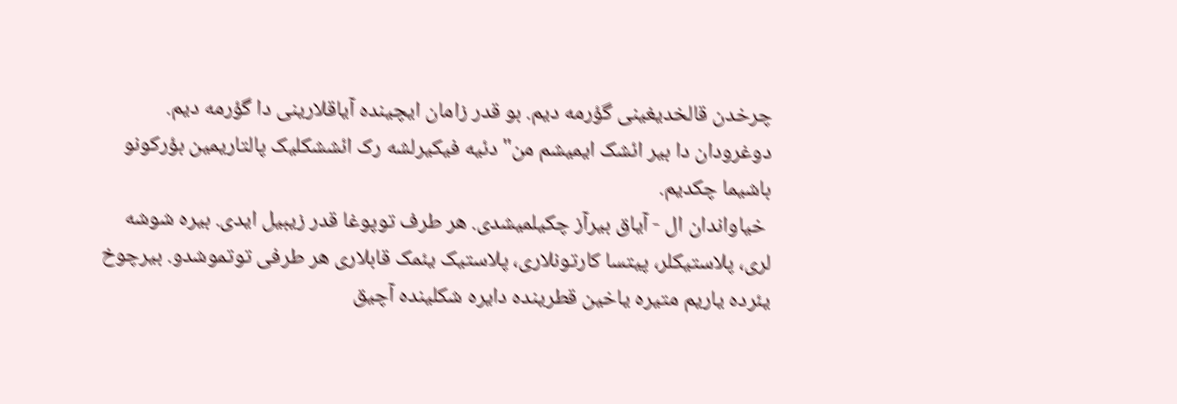چرخدن قالخدیغینی گؤرمه دیم. بو قدر زامان ایچینده آیاقلارینی دا گؤرمه دیم. دوغرودان دا بیر ائشک ایمیشم من" دئیه فیکیرلشه رک ائششکلیک پالتاریمین بؤرکونو باشیما چکدیم.
 خیاواندان ال - آیاق بیرآز چکیلمیشدی. هر طرف توپوغا قدر زیبیل ایدی. بیره شوشه لری، پلاستیکلر، پیتسا کارتونلاری، پلاستیک یئمک قابلاری هر طرفی توتموشدو. بیرچوخ یئرده یاریم متیره یاخین قطرینده دایره شکلینده آچیق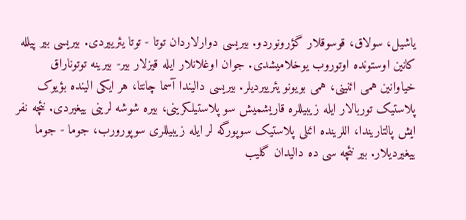یاشیل، سولاق، قوسوقلار گؤرونوردو. بیریسی دوارلاردان توتا - توتا یئرییردی. بیریسی بیر پیلله کانین اوستونده اوتوروب یوخلامیشدی. جوان اوغلانلار ایله قیزلار بیر- بیرینه توتوناراق خیاوانین همی ائنینی، همی بویونو یئرییردیلر. بیریسی دالیندا آسما چانتا، هر ایکی الینده بؤیوک پلاستیک توربالار ایله زیبیللره قاریشمیش سو پلاستیلکرینی، بیره شوشه لرینی ییغیردی. نئچه نفر ایش پالتاریندا، اللرینده ائنلی پلاستیک سوپورگه لر ایله زیبیللری سوپورورب، جوما - جوما ییغیردیلار. بیر نئچه سی ده دالیدان گلیب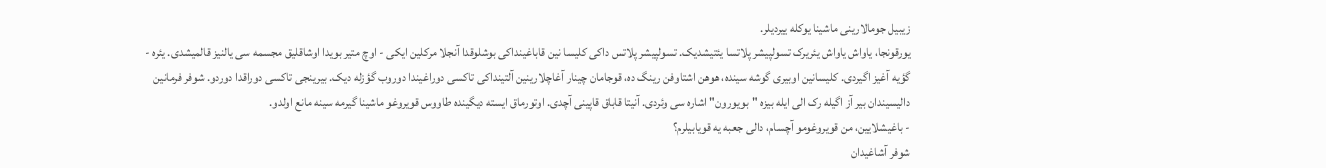زیبیل جومالارینی ماشینا یوکله ییردیلر.
یورقونجا، یاواش یاواش یئریرک تسولپیشر پلاتسا یئتیشدیک. تسولپیشر پلاتس داکی کلیسا نین قاباغینداکی بوشلوقدا آنجلا مرکلین ایکی - اوچ متیر بویدا اوشاقلیق مجسمه سی یالنیز قالمیشدی. یئره - گؤیه آغیز اگیردی. کلیسانین اوبیری گوشه سینده، هوهن اشتاوفن رینگ ده، قوجامان چینار آغاچلارینین آلتینداکی تاکسی دوراغیندا دوروب گؤزله دیک. بیرینجی تاکسی دوراقدا دوردو. شوفر فرمانین دالیسیندان بیر آز اگیله رک الی ایله بیزه "بویورون" اشاره سی وئردی. آنیتا قاباق قاپینی آچدی. اوتورماق ایسته دیگینده طاووس قویروغو ماشینا گیرمه سینه مانع اولدو.
- باغیشلایین، من قویروغومو آچسام، دالی جعبه یه قویابیلرم؟
شوفر آشاغیدان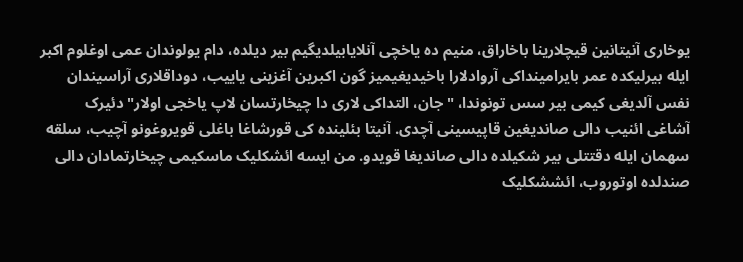یوخاری آنیتانین قیچلارینا باخاراق، منیم ده یاخچی آنلایابیلدیگیم بیر دیلده، دام یولوندان عمی اوغلوم اکبر ایله بیرلیکده عمر بایرامینداکی آروادلارا باخیدیغیمیز گون اکبرین آغزینی یاییب، دوداقلاری آراسیندان نفس آلدیغی کیمی بیر سس تونوندا، "جان، التداکی لاری دا چیخارتسان لاپ یاخجی اولار" دئیرک آشاغی ائنیب دالی صاندیغین قاپیسینی آچدی. آنیتا بئلینده کی قورشاغا باغلی قویروغونو آچیب، سلقه سهمان ایله دقتتلی بیر شکیلده دالی صاندیغا قویدو. من ایسه ائشکلیک ماسکیمی چیخارتمادان دالی صندلده اوتوروب، ائششکلیک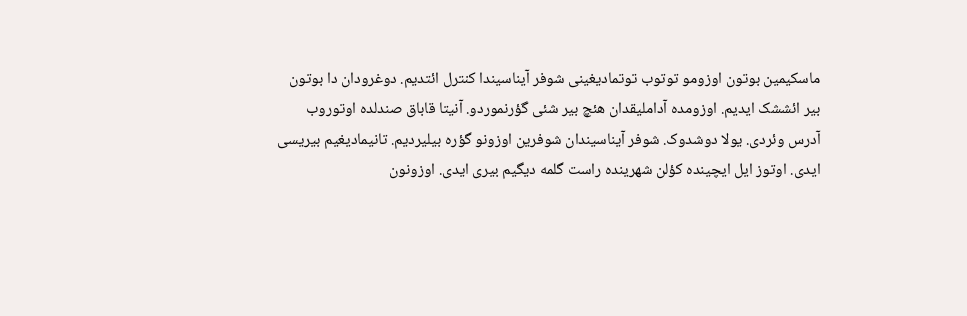ماسکیمین بوتون اوزومو توتوب توتمادیغینی شوفر آیناسیندا کنترل ائتدیم. دوغرودان دا بوتون بیر ائششک ایدیم. اوزومده آداملیقدان هئچ بیر شئی گؤرنموردو. آنیتا قاباق صندلده اوتوروب آدرس وئردی. یولا دوشدوک. شوفر آیناسیندان شوفرین اوزونو گؤره بیلیردیم. تانیمادیغیم بیریسی ایدی. اوتوز ایل ایچینده کؤلن شهرینده راست گلمه دیگیم بیری ایدی. اوزونون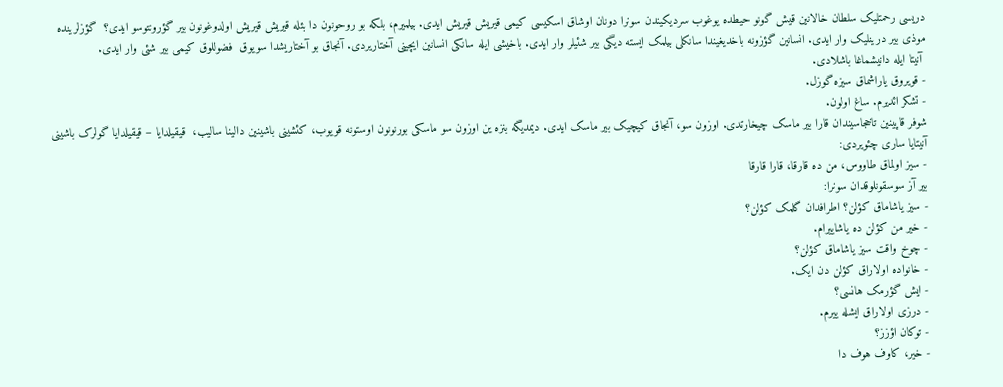دریسی رحمتلیک سلطان خالانین قیش گونو حیطده یوغوب سردیکیندن سونرا دونان اوشاق اسکیسی کیمی قیریش قیریش ایدی. بیلمیرم، بلکه بو روحونون دا بئله قیریش قیریش اولدوغونون بیر گؤرونتوسو ایدی؟  گؤزلرینده موذی بیر درینلیک وار ایدی. انسانین گؤزونه باخدیغیندا سانکلی بیلمک ایسته دیگی بیر شئیلر وار ایدی. باخیشی ایله سانکی انسانین ایچینی آختاریردی. آنجاق بو آختاریشدا سویوق  فضوللوق کیمی بیر شئی وار ایدی.
 آنیتا ایله دانیشماغا باشلادی.
- قویروق یاراشماق سیزه گوزل.
- تشکر ائدیرم. ساغ اولون.
شوفر قاپینین تاخجاسیندان قارا بیر ماسک چیخارتدی. اوزون سو، آنجاق کیچیک بیر ماسک ایدی. دیمدیگه بنزه ین اوزون سو ماسکی بورنونون اوستونه قویوب، کئشینی باشینین دالینا سالیب،  قیقیلدایا – قیقیلدایا گولرک باشینی آنیتایا ساری چئویردی:
- سیز اولماق طاووس، من ده قارقا، قارا قارقا
بیر آز سوسقونلوقدان سونرا:
- سیز یاشاماق کؤلن؟ اطرافدان گلمک کؤلن؟
- خیر من کؤلن ده یاشاییرام.
- چوخ واقت سیز یاشاماق کؤلن؟
- خانواده اولاراق کؤلن دن ایک.
- ایش گؤرمک هانسی؟
- درزی اولاراق ایشله ییرم.
- توکان اؤزز؟
- خیر، کاوف هوف دا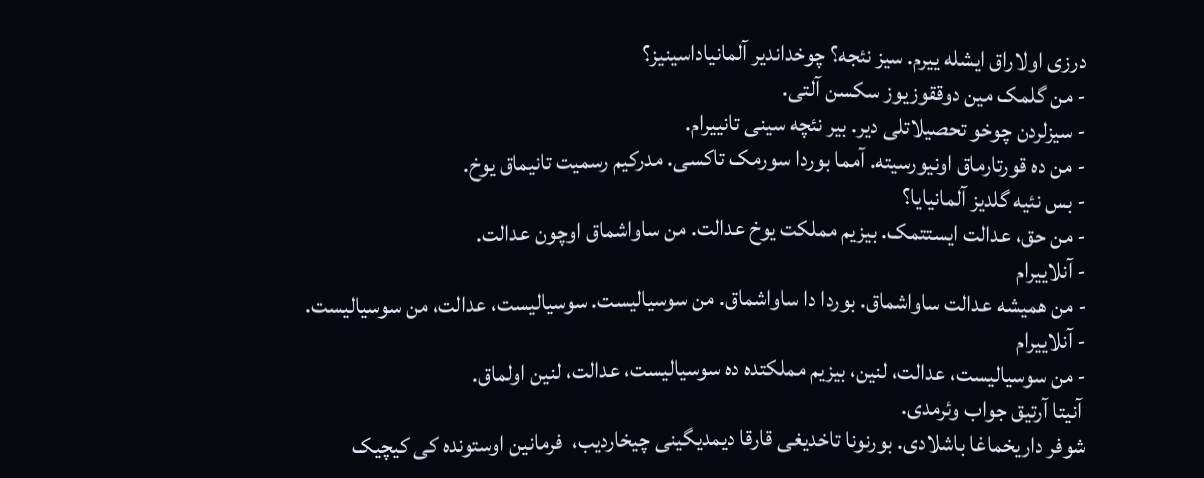درزی اولاراق ایشله ییرم. سیز نئجه؟ چوخداندیر آلمانیاداسینیز؟
- من گلمک مین دوققوزیوز سکسن آلتی.
- سیزلردن چوخو تحصیلاتلی دیر. بیر نئچه سینی تانییرام.
- من ده قورتارماق اونیورسیته. آمما بوردا سورمک تاکسی. مدرکیم رسمیت تانیماق یوخ.
- بس نئیه گلدیز آلمانیایا؟
- من حق، عدالت ایستتمک. بیزیم مملکت یوخ عدالت. من ساواشماق اوچون عدالت.
- آنلاییرام
- من همیشه عدالت ساواشماق. بوردا دا ساواشماق. من سوسیالیست. سوسیالیست، عدالت، من سوسیالیست.
- آنلاییرام
- من سوسیالیست، عدالت، لنین، بیزیم مملکتده ده سوسیالیست، عدالت، لنین اولماق.
 آنیتا آرتیق جواب وئرمدی.
شوفر داریخماغا باشلادی. بورنونا تاخدیغی قارقا دیمدیگینی چیخاردیب،  فرمانین اوستونده کی کیچیک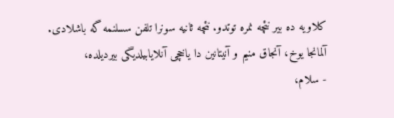کلاویه ده بیر نئچه نمره توتدو. نئچه ثانیه سونرا تلفن سسلنمه گه باشلادی. آلمانجا یوخ، آنجاق منیم و آنیتانین دا یاخچی آنلایابیلدیگی بیردیلده،
- سلام،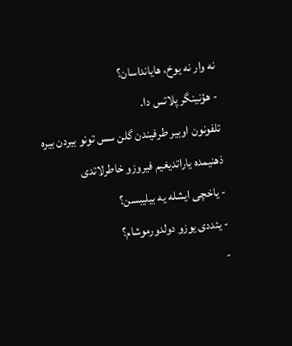نه وار نه یوخ، هایانداسان؟
- هؤنینگر پلاتس دا.
تلفونون اوبیر طرفیندن گلن سس تونو بیردن بیره ذهنیمده یاراتدیغیم فیروزو خاطرلاتدی
- یاخچی ایشله یه بیلیبسن؟
- یئددی یوزو دولدورموشام؟
-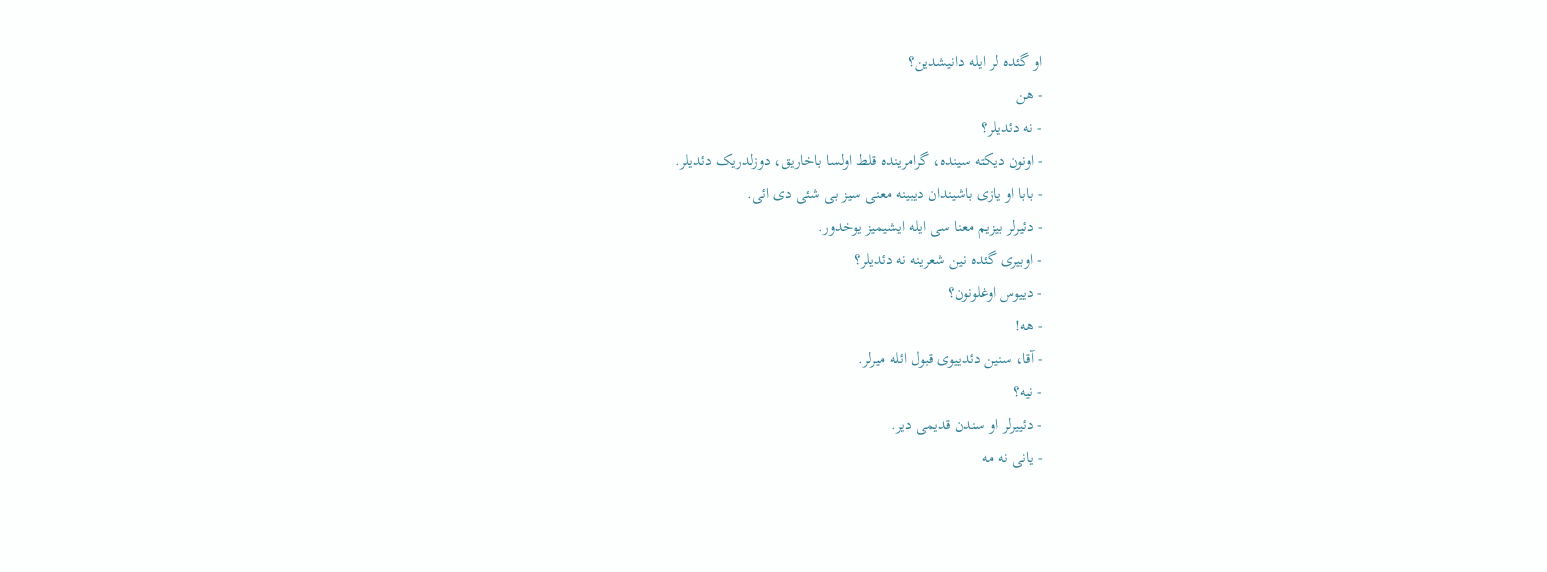او گئده لر ایله دانیشدین؟
- هن
- نه دئدیلر؟
- اونون دیکته سینده، گرامرینده قلط اولسا باخاریق، دوزلدریک دئدیلر.
- بابا او یازی باشیندان دیبینه معنی سیز بی شئی دی ائی.
- دئیرلر بیزیم معنا سی ایله ایشیمیز یوخدور.
- اوبیری گئده نین شعرینه نه دئدیلر؟
- دییوس اوغلونون؟
- هه!
- آقا، سنین دئدییوی قبول ائله میرلر.
- نیه؟
- دئییرلر او سندن قدیمی دیر.
- یانی نه مه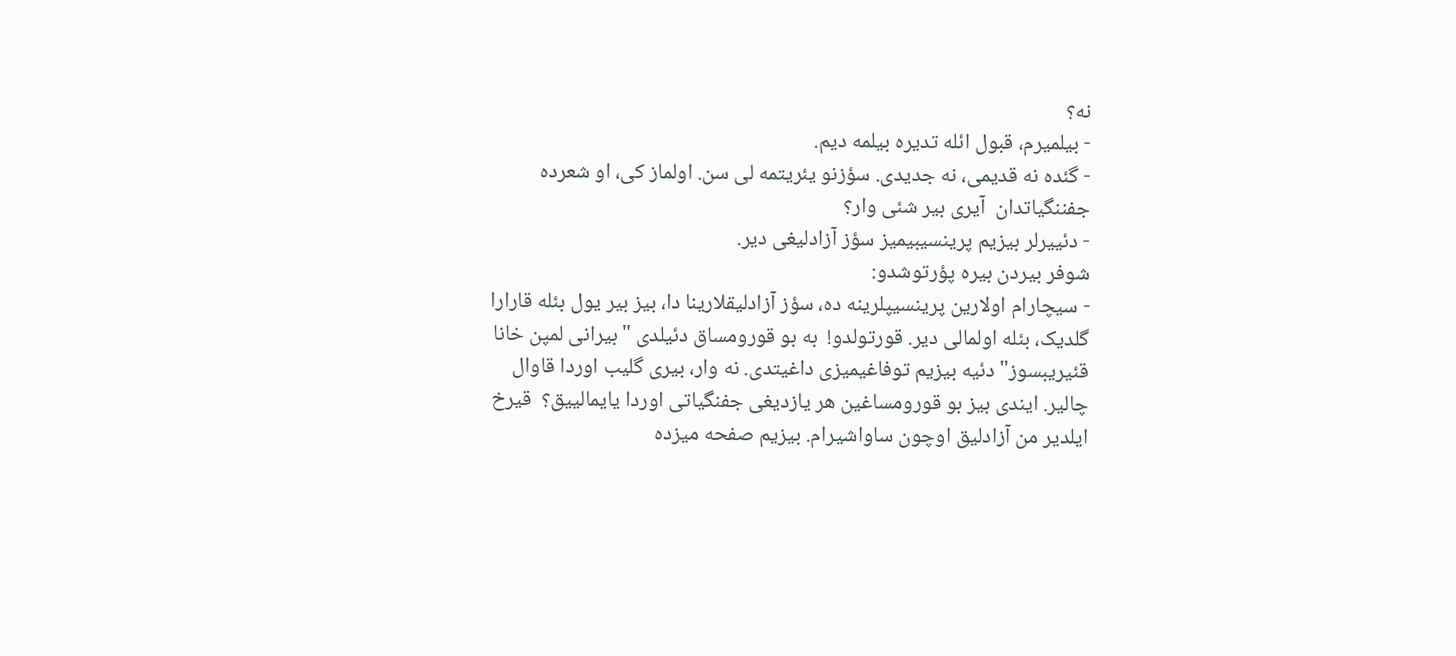نه؟
- بیلمیرم، قبول ائله تدیره بیلمه دیم.
- گئده نه قدیمی، نه جدیدی. سؤزنو یئریتمه لی سن. اولماز کی، او شعرده جفننگیاتدان  آیری بیر شئی وار؟
- دئییرلر بیزیم پرینسیبیمیز سؤز آزادلیغی دیر.
شوفر بیردن بیره پؤرتوشدو:
- سیچارام اولارین پرینسیپلرینه ده، سؤز آزادلیقلارینا دا، بیز بیر یول بئله قارارا گلدیک، بئله اولمالی دیر. قورتولدو!  به بو قورومساق دئیلدی "بیرانی لمپن خانا قئیریبسوز" دئیه بیزیم توفاغیمیزی داغیتدی. نه وار، بیری گلیب اوردا قاوال چالیر. ایندی بیز بو قورومساغین هر یازدیغی جفنگیاتی اوردا یایمالییق؟  قیرخ ایلدیر من آزادلیق اوچون ساواشیرام. بیزیم صفحه میزده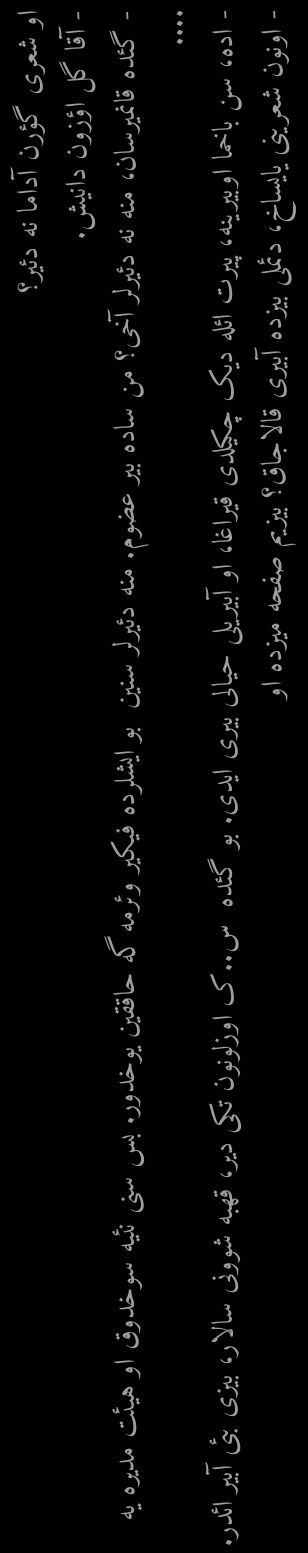او شعری گؤرن آداما نه دئیر؟
- آقا گل اؤزون دانیش.
- گئده قانمیرسان، منه نه دئیرلر آخی؟ من ساده بیر عضوم. منه دئیرلر سنین  بو ایشلرده فیکیر وئرمه گه حاققین یوخدور. بس سنی نئیه سوخدوق او هیئت مدیره یه ....
- اده، سن باخما اوبیرینه، پیرت ائله دیک چکیلدی قیراغا، او آبیریلی حیالی بیری ایدی. بو گئده  س..ک اوزلونون تکی دیر، قهبه شوونی سالار، بیزی بئی آبیر ائدر.
- اونون شعرینی یایساخ، دئملی بیزده آبیری قالاجاق؟ بیزیم صفحه میزده او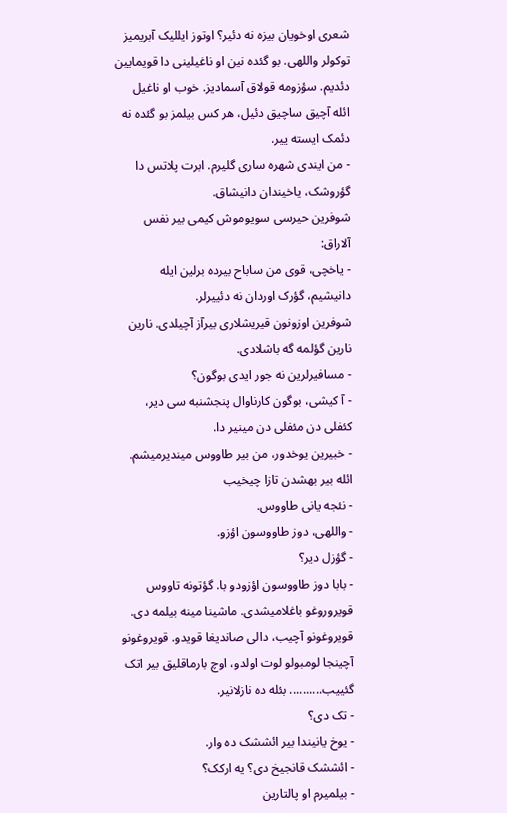شعری اوخویان بیزه نه دئیر؟ اوتوز ایللیک آبریمیز توکولر واللهی. بو گئده نین او ناغیلینی دا قویمایین دئدیم. سؤزومه قولاق آسمادیز. خوب او ناغیل ائله آچیق ساچیق دئیل، هر کس بیلمز بو گئده نه دئمک ایسته ییر.
- من ایندی شهره ساری گلیرم. ابرت پلاتس دا گؤروشک، یاخیندان دانیشاق.
شوفرین حیرسی سویوموش کیمی بیر نفس آلاراق:
- یاخچی، قوی من ساباح بیرده برلین ایله دانیشیم، گؤرک اوردان نه دئییرلر.
شوفرین اوزونون قیریشلاری بیرآز آچیلدی. نارین نارین گؤلمه گه باشلادی.
- مسافیرلرین نه جور ایدی بوگون؟
- آ کیشی، بوگون کارناوال پنجشنبه سی دیر، کئفلی دن مئفلی دن مینیر دا.
- خبیرین یوخدور، من بیر طاووس میندیرمیشم. ائله بیر بهشدن تازا چیخیب
- نئجه یانی طاووس.
- واللهی، دوز طاووسون اؤزو.
- گؤزل دیر؟
- بابا دوز طاووسون اؤزودو با. گؤتونه تاووس قویروروغو باغلامیشدی. ماشینا مینه بیلمه دی. قویروغونو آچیب، دالی صاندیغا قویدو. قویروغونو آچینجا لومبولو لوت اولدو، اوچ بارماقلیق بیر اتک گئییب.......... بئله ده نازلانیر.
- تک دی؟
- یوخ یانیندا بیر ائششک ده وار.
- ائششک قانجیخ دی؟ یه ارکک؟
- بیلمیرم او پالتارین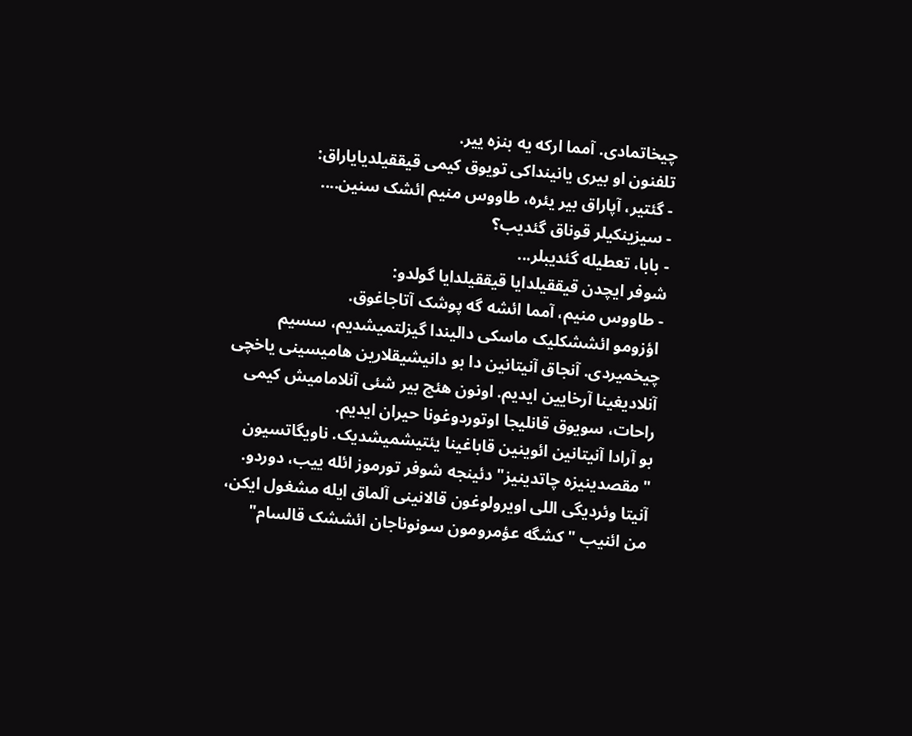چیخاتمادی. آمما ارکه یه بنزه ییر.
تلفنون او بیری یانینداکی تویوق کیمی قیققیلدیایاراق:
- گئتیر، آپاراق بیر یئره، طاووس منیم ائشک سنین....
- سیزینکیلر قوناق گئدیب؟
- بابا، تعطیله گئدیبلر...
شوفر ایچدن قیققیلدایا قیققیلدایا گولدو:
- طاووس منیم، آمما ائشه گه پوشک آتاجاغوق.
 اؤزومو ائششکلیک ماسکی دالیندا گیزلتمیشدیم، سسیم چیخمیردی. آنجاق آنیتانین دا بو دانیشیقلارین هامیسینی یاخچی آنلادیغینا آرخایین ایدیم. اونون هئچ بیر شئی آنلامامیش کیمی راحات، سویوق قانلیجا اوتوردوغونا حیران ایدیم.
بو آرادا آنیتانین ائوینین قاباغینا یئتیشمیشدیک. ناویگاتسیون "مقصدینیزه چاتدینیز" دئینجه شوفر تورموز ائله ییب، دوردو.
آنیتا وئردیگی اللی اویرولوغون قالانینی آلماق ایله مشغول ایکن، من ائنیب "کشگه عؤمرومون سونوناجان ائششک قالسام"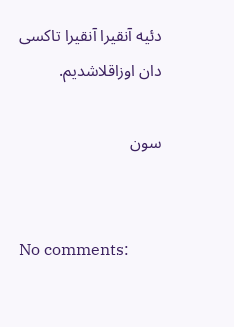دئیه آنقیرا آنقیرا تاکسی دان اوزاقلاشدیم.

سون


No comments: